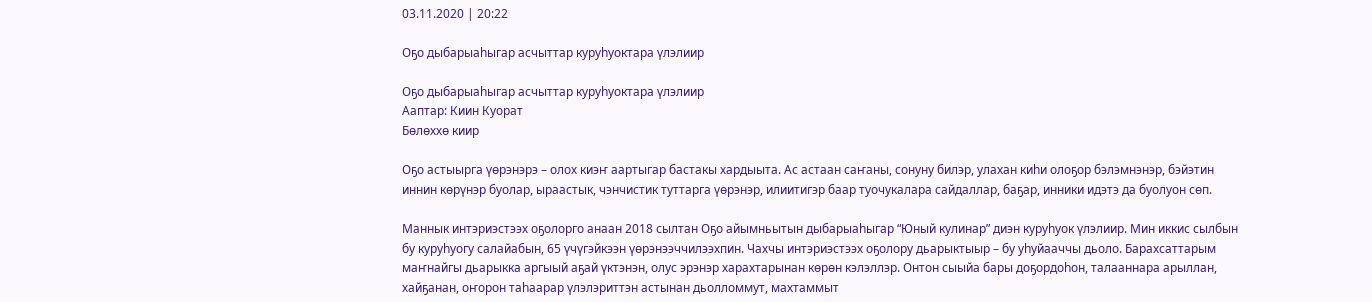03.11.2020 | 20:22

Оҕо дыбарыаһыгар асчыттар куруһуоктара үлэлиир

Оҕо дыбарыаһыгар асчыттар куруһуоктара үлэлиир
Ааптар: Киин Куорат
Бөлөххө киир

Оҕо астыырга үөрэнэрэ – олох киэҥ аартыгар бастакы хардыыта. Ас астаан саҥаны, сонуну билэр, улахан киһи олоҕор бэлэмнэнэр, бэйэтин иннин көрүнэр буолар, ыраастык, чэнчистик туттарга үөрэнэр, илиитигэр баар туочукалара сайдаллар, баҕар, инники идэтэ да буолуон сөп.

Маннык интэриэстээх оҕолорго анаан 2018 сылтан Оҕо айымньытын дыбарыаһыгар “Юный кулинар” диэн куруһуок үлэлиир. Мин иккис сылбын бу куруһуогу салайабын, 65 үчүгэйкээн үөрэнээччилээхпин. Чахчы интэриэстээх оҕолору дьарыктыыр – бу уһуйааччы дьоло. Барахсаттарым маҥнайгы дьарыкка аргыый аҕай үктэнэн, олус эрэнэр харахтарынан көрөн кэлэллэр. Онтон сыыйа бары доҕордоһон, талааннара арыллан, хайҕанан, оҥорон таһаарар үлэлэриттэн астынан дьолломмут, махтаммыт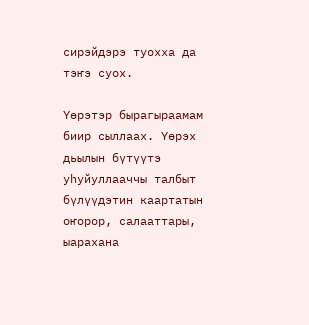сирэйдэрэ туохха да тэҥэ суох.

Үөрэтэр бырагыраамам биир сыллаах. Үөрэх дьылын бүтүүтэ уһуйуллааччы талбыт бүлүүдэтин каартатын оҥорор, салааттары, ыарахана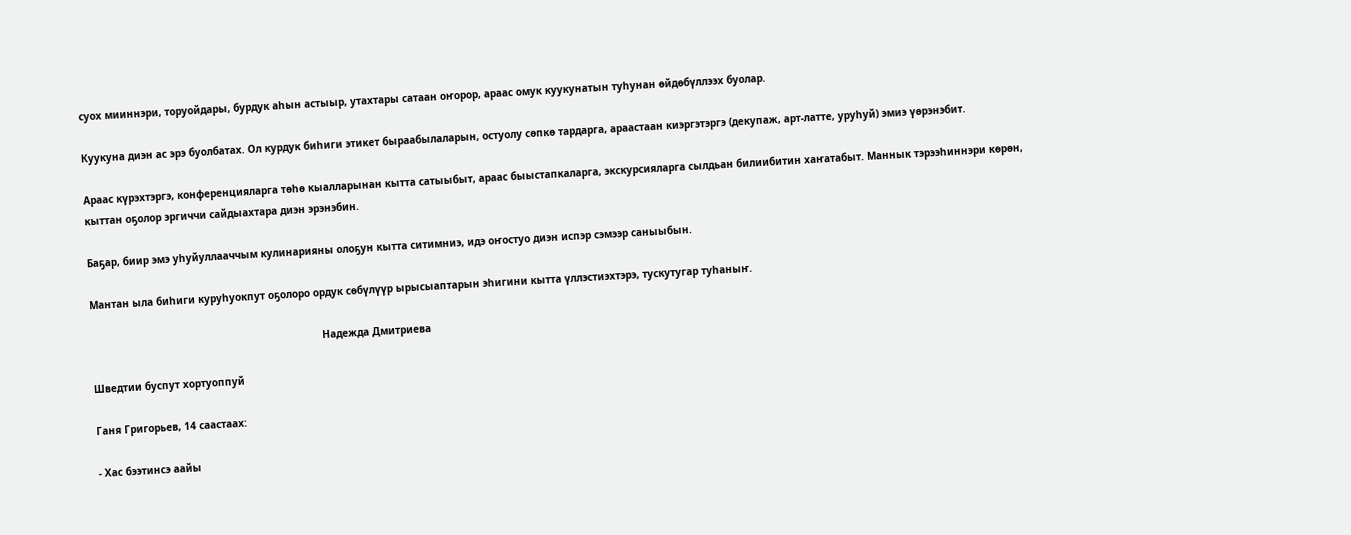суох мииннэри, торуойдары, бурдук аһын астыыр, утахтары сатаан оҥорор, араас омук куукунатын туһунан өйдөбүллээх буолар.

Куукуна диэн ас эрэ буолбатах. Ол курдук биһиги этикет быраабылаларын, остуолу сөпкө тардарга, араастаан киэргэтэргэ (декупаж, арт-латте, уруһуй) эмиэ үөрэнэбит.

Араас күрэхтэргэ, конференцияларга төһө кыалларынан кытта сатыыбыт, араас быыстапкаларга, экскурсияларга сылдьан билиибитин хаҥатабыт. Маннык тэрээһиннэри көрөн, кыттан оҕолор эргиччи сайдыахтара диэн эрэнэбин.

Баҕар, биир эмэ уһуйуллааччым кулинарияны олоҕун кытта ситимниэ, идэ оҥостуо диэн испэр сэмээр саныыбын.

Мантан ыла биһиги куруһуокпут оҕолоро ордук сөбүлүүр ырысыаптарын эһигини кытта үллэстиэхтэрэ, тускутугар туһаныҥ.

                                                                             Надежда Дмитриева

Шведтии буспут хортуоппуй

Ганя Григорьев, 14 саастаах:

- Хас бээтинсэ аайы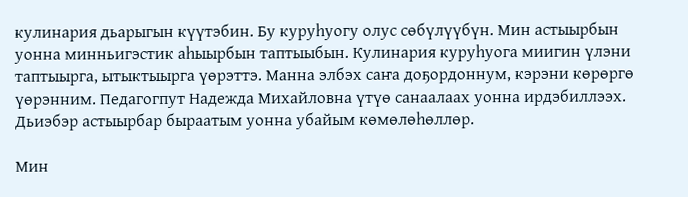кулинария дьарыгын күүтэбин. Бу куруһуогу олус сөбүлүүбүн. Мин астыырбын уонна минньигэстик аһыырбын таптыыбын. Кулинария куруһуога миигин үлэни таптыырга, ытыктыырга үөрэттэ. Манна элбэх саҥа доҕордоннум, кэрэни көрөргө үөрэнним. Педагогпут Надежда Михайловна үтүө санаалаах уонна ирдэбиллээх. Дьиэбэр астыырбар быраатым уонна убайым көмөлөһөллөр.

Мин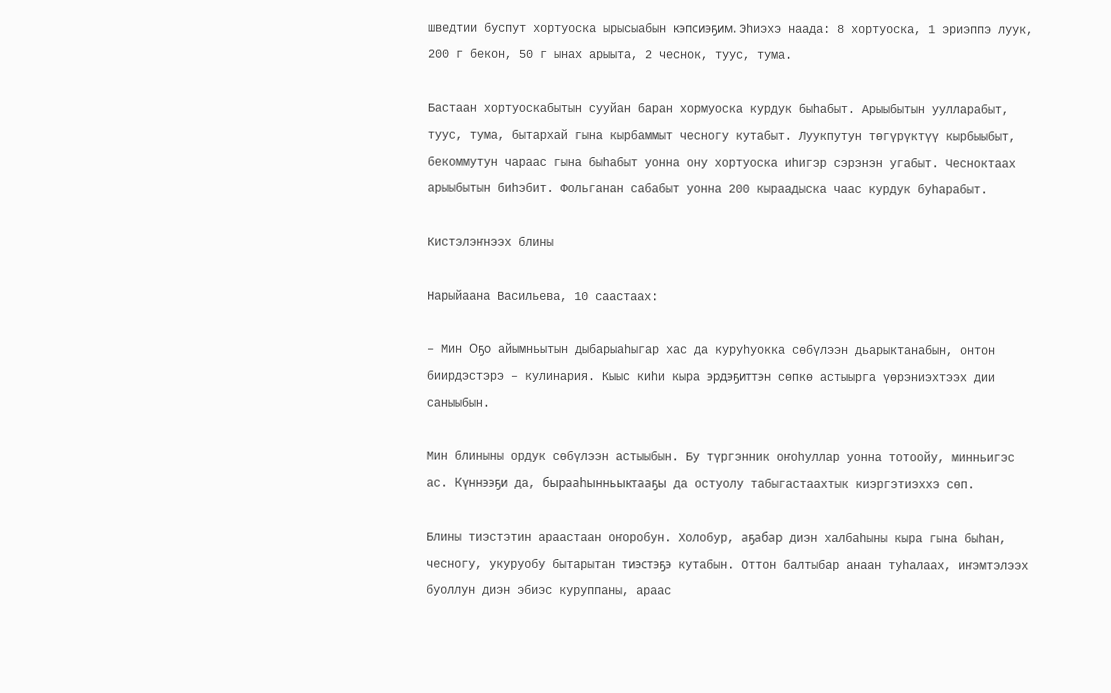шведтии буспут хортуоска ырысыабын кэпсиэҕим. Эһиэхэ наада: 8 хортуоска, 1 эриэппэ луук, 200 г бекон, 50 г ынах арыыта, 2 чеснок, туус, тума.

Бастаан хортуоскабытын сууйан баран хормуоска курдук быһабыт. Арыыбытын уулларабыт, туус, тума, бытархай гына кырбаммыт чесногу кутабыт. Луукпутун төгүрүктүү кырбыыбыт, бекоммутун чараас гына быһабыт уонна ону хортуоска иһигэр сэрэнэн угабыт. Чесноктаах арыыбытын биһэбит. Фольганан сабабыт уонна 200 кыраадыска чаас курдук буһарабыт.

Кистэлэҥнээх блины

Нарыйаана Васильева, 10 саастаах:

– Мин Оҕо айымньытын дыбарыаһыгар хас да куруһуокка сөбүлээн дьарыктанабын, онтон биирдэстэрэ – кулинария. Кыыс киһи кыра эрдэҕиттэн сөпкө астыырга үөрэниэхтээх дии саныыбын.

Мин блиныны ордук сөбүлээн астыыбын. Бу түргэнник оҥоһуллар уонна тотоойу, минньигэс ас. Күннээҕи да, бырааһынньыктааҕы да остуолу табыгастаахтык киэргэтиэххэ сөп.

Блины тиэстэтин араастаан оҥоробун. Холобур, аҕабар диэн халбаһыны кыра гына быһан, чесногу, укуруобу бытарытан тиэстэҕэ кутабын. Оттон балтыбар анаан туһалаах, иҥэмтэлээх буоллун диэн эбиэс куруппаны, араас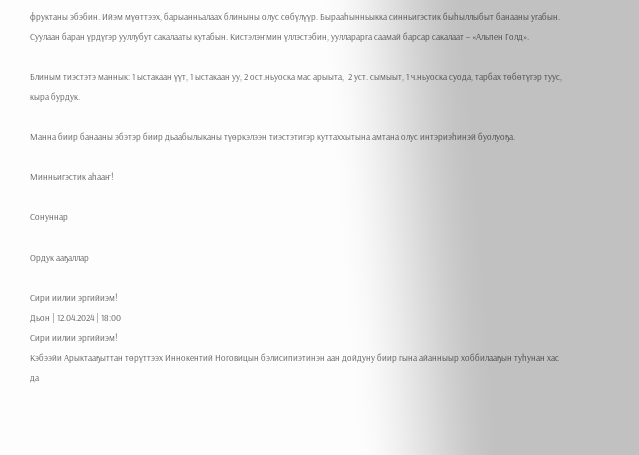фруктаны эбэбин. Ийэм мүөттээх, барыанньалаах блиныны олус сөбүлүүр. Бырааһынньыкка синньигэстик быһыллыбыт банааны угабын. Суулаан баран үрдүгэр ууллубут сакалааты кутабын. Кистэлэҥмин үллэстэбин, уулларарга саамай барсар сакалаат – «Альпен Голд».

Блиным тиэстэтэ маннык: 1 ыстакаан үүт, 1 ыстакаан уу, 2 ост.ньуоска мас арыыта,  2 уст. сымыыт, 1 ч.ньуоска суода, тарбах төбөтүгэр туус, кыра бурдук.

Манна биир банааны эбэтэр биир дьаабылыканы түөркэлээн тиэстэтигэр куттаххытына амтана олус интэриэһинэй буолуоҕа.

Минньигэстик аһааҥ!

Сонуннар

Ордук ааҕаллар

Сири иилии эргийиэм!
Дьон | 12.04.2024 | 18:00
Сири иилии эргийиэм!
Кэбээйи Арыктааҕыттан төрүттээх Иннокентий Ноговицын бэлисипиэтинэн аан дойдуну биир гына айанныыр хоббилааҕын туһунан хас да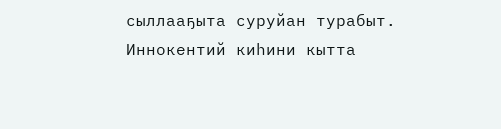сыллааҕыта суруйан турабыт. Иннокентий киһини кытта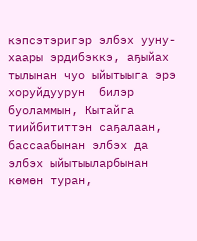кэпсэтэригэр элбэх ууну-хаары эрдибэккэ, аҕыйах тылынан чуо ыйытыыга эрэ хоруйдуурун  билэр буоламмын, Кытайга тиийбититтэн саҕалаан, бассаабынан элбэх да элбэх ыйытыыларбынан көмөн туран,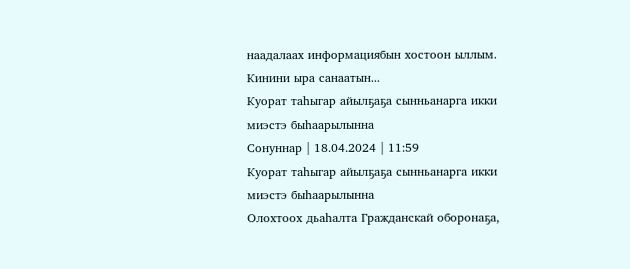наадалаах информациябын хостоон ыллым. Кинини ыра санаатын...
Куорат таһыгар айылҕаҕа сынньанарга икки миэстэ быһаарылынна
Сонуннар | 18.04.2024 | 11:59
Куорат таһыгар айылҕаҕа сынньанарга икки миэстэ быһаарылынна
Олохтоох дьаһалта Гражданскай оборонаҕа,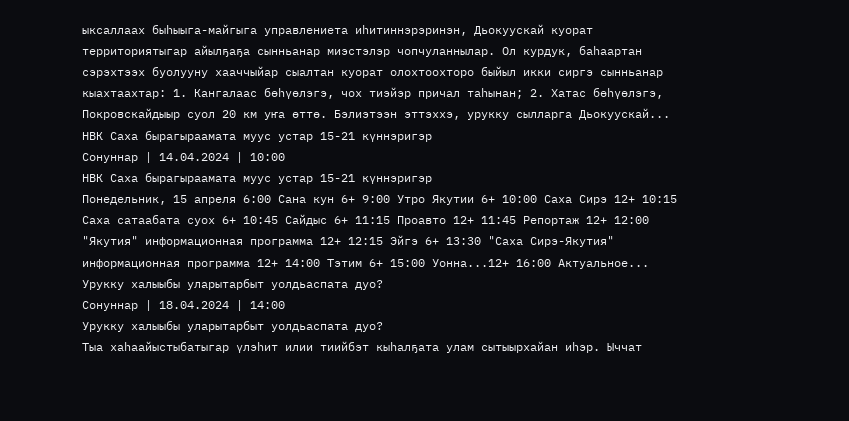ыксаллаах быһыыга-майгыга управлениета иһитиннэрэринэн, Дьокуускай куорат территориятыгар айылҕаҕа сынньанар миэстэлэр чопчуланнылар. Ол курдук, баһаартан сэрэхтээх буолууну хааччыйар сыалтан куорат олохтоохторо быйыл икки сиргэ сынньанар кыахтаахтар: 1. Кангалаас бөһүөлэгэ, чох тиэйэр причал таһынан; 2. Хатас бөһүөлэгэ, Покровскайдыыр суол 20 км уҥа өттө. Бэлиэтээн эттэххэ, урукку сылларга Дьокуускай...
НВК Саха бырагыраамата муус устар 15-21 күннэригэр
Сонуннар | 14.04.2024 | 10:00
НВК Саха бырагыраамата муус устар 15-21 күннэригэр
Понедельник, 15 апреля 6:00 Сана кун 6+ 9:00 Утро Якутии 6+ 10:00 Саха Сирэ 12+ 10:15 Саха сатаабата суох 6+ 10:45 Сайдыс 6+ 11:15 Проавто 12+ 11:45 Репортаж 12+ 12:00 "Якутия" информационная программа 12+ 12:15 Эйгэ 6+ 13:30 "Саха Сирэ-Якутия" информационная программа 12+ 14:00 Тэтим 6+ 15:00 Уонна...12+ 16:00 Актуальное...
Урукку халыыбы уларытарбыт уолдьаспата дуо?
Сонуннар | 18.04.2024 | 14:00
Урукку халыыбы уларытарбыт уолдьаспата дуо?
Тыа хаһаайыстыбатыгар үлэһит илии тиийбэт кыһалҕата улам сытыырхайан иһэр. Ыччат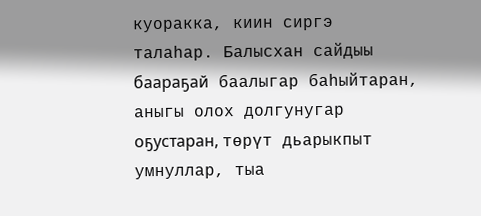куоракка, киин сиргэ талаһар. Балысхан сайдыы баараҕай баалыгар баһыйтаран, аныгы олох долгунугар оҕустаран, төрүт дьарыкпыт умнуллар, тыа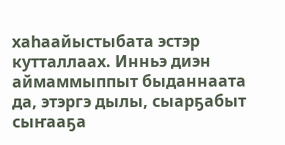хаһаайыстыбата эстэр кутталлаах. Инньэ диэн аймаммыппыт быданнаата да, этэргэ дылы, сыарҕабыт сыҥааҕа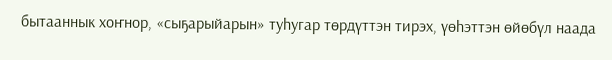бытааннык хоҥнор, «сыҕарыйарын» туһугар төрдүттэн тирэх, үөһэттэн өйөбүл наада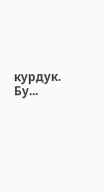курдук.      Бу...